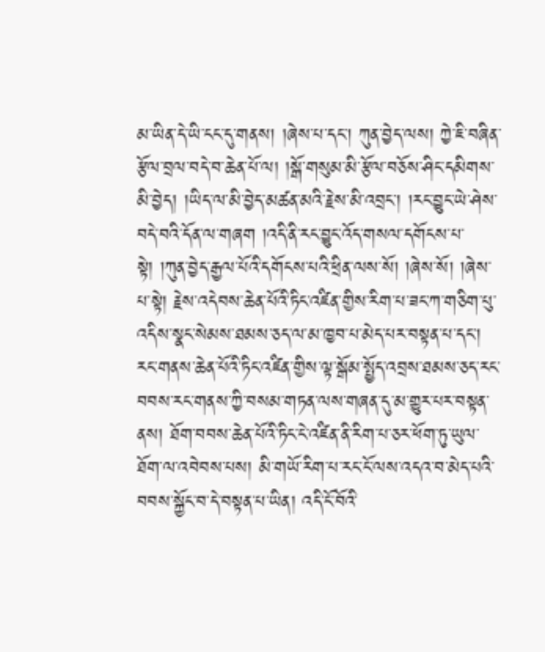མ་ཡིན་དེ་ཡི་ངང་དུ་གནས། །ཞེས་པ་དང་། ཀུན་བྱེད་ལས། ཀྱེ་ཇི་བཞིན་རྩོལ་བྲལ་བདེ་བ་ཆེན་པོ་ལ། །སྒོ་གསུམ་མི་རྩོལ་བཅོས་ཤིང་དམིགས་མི་བྱེད། །ཡིད་ལ་མི་བྱེད་མཚན་མའི་རྗེས་མི་འབྲང་། །རང་བྱུང་ཡེ་ཤེས་བདེ་བའི་དོན་ལ་གཞག །འདི་ནི་རང་བྱུང་འོད་གསལ་དགོངས་པ་སྟེ། །ཀུན་བྱེད་རྒྱལ་པོའི་དགོངས་པའི་ཕྲིན་ལས་སོ། །ཞེས་སོ། །ཞེས་པ་སྟེ། རྗེས་འདེབས་ཆེན་པོའི་ཏིང་འཛིན་གྱིས་རིག་པ་ཟང་ཀ་གཅིག་པུ་འདིས་སྣང་སེམས་ཐམས་ཅད་ལ་མ་ཁྱབ་པ་མེད་པར་བསྟན་པ་དང་། རང་གནས་ཆེན་པོའི་ཏིང་འཛིན་གྱིས་ལྟ་སྒོམ་སྤྱོད་འབྲས་ཐམས་ཅད་རང་བབས་རང་གནས་ཀྱི་བསམ་གཏན་ལས་གཞན་དུ་མ་གྱུར་པར་བསྟན་ནས། ཐོག་བབས་ཆེན་པོའི་ཏིང་ངེ་འཛིན་ནི་རིག་པ་ཅར་ཕོག་ཏུ་ཡུལ་ཐོག་ལ་འབེབས་པས། མི་གཡོ་རིག་པ་རང་ངོ་ལས་འདའ་བ་མེད་པའི་བབས་སྐྱོང་བ་དེ་བསྟན་པ་ཡིན། འདི་ངོ་བོའི་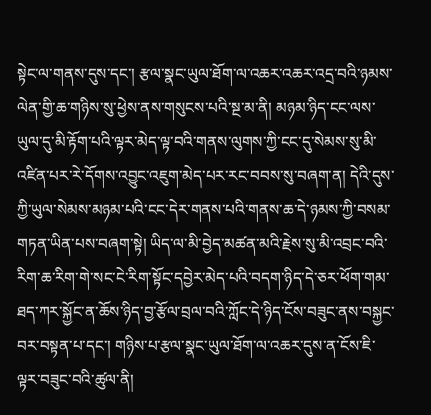སྟེང་ལ་གནས་དུས་དང་། རྩལ་སྣང་ཡུལ་ཐོག་ལ་འཆར་འཆར་འདྲ་བའི་ཉམས་ལེན་གྱི་ཆ་གཉིས་སུ་ཕྱེས་ནས་གསུངས་པའི་སྔ་མ་ནི། མཉམ་ཉིད་ངང་ལས་ཡུལ་དུ་མི་རྟོག་པའི་ལྟར་མེད་ལྟ་བའི་གནས་ལུགས་ཀྱི་ངང་དུ་སེམས་སུ་མི་འཛིན་པར་རེ་དོགས་འབྱུང་འཇུག་མེད་པར་རང་བབས་སུ་བཞག་ན། དེའི་དུས་ཀྱི་ཡུལ་སེམས་མཉམ་པའི་ངང་དེར་གནས་པའི་གནས་ཆ་དེ་ཉམས་ཀྱི་བསམ་གཏན་ཡིན་པས་བཞག་སྟེ། ཡིད་ལ་མི་བྱེད་མཚན་མའི་རྗེས་སུ་མི་འབྲང་བའི་རིག་ཆ་རིག་གེ་སང་ངེ་རིག་སྟོང་དབྱེར་མེད་པའི་བདག་ཉིད་དེ་ཅར་ཕོག་གམ་ཐད་ཀར་སྐྱོང་ན་ཆོས་ཉིད་བྱ་རྩོལ་བྲལ་བའི་ཀློང་དེ་ཉིད་ངོས་བཟུང་ནས་བསྐྱང་བར་བསྟན་པ་དང་། གཉིས་པ་རྩལ་སྣང་ཡུལ་ཐོག་ལ་འཆར་དུས་ན་ངོས་ཇི་ལྟར་བཟུང་བའི་ཚུལ་ནི།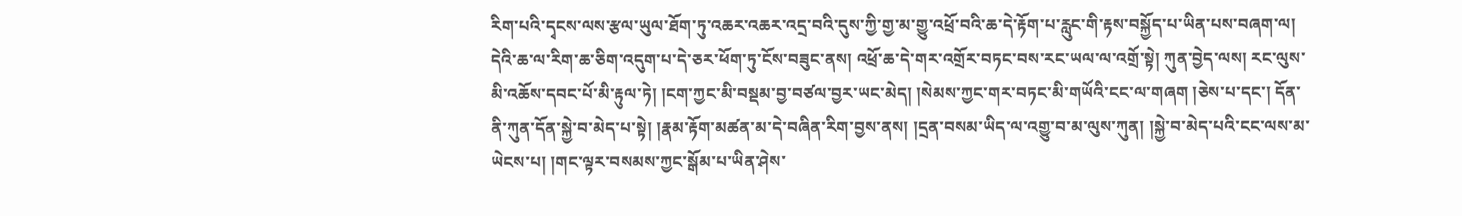རིག་པའི་དྭངས་ལས་རྩལ་ཡུལ་ཐོག་ཏུ་འཆར་འཆར་འདྲ་བའི་དུས་ཀྱི་གྱ་མ་གྱུ་འཕྲོ་བའི་ཆ་དེ་རྟོག་པ་རླུང་གི་རྟས་བསྐྱོད་པ་ཡིན་པས་བཞག་ལ། དེའི་ཆ་ལ་རིག་ཆ་ཅིག་འདུག་པ་དེ་ཅར་ཕོག་ཏུ་ངོས་བཟུང་ནས། འཕྲོ་ཆ་དེ་གར་འགྲོར་བཏང་བས་རང་ཡལ་ལ་འགྲོ་སྟེ། ཀུན་བྱེད་ལས། རང་ལུས་མི་འཆོས་དབང་པོ་མི་རྟུལ་ཏེ། །ངག་ཀྱང་མི་བསྡམ་བྱ་བཙལ་བྱར་ཡང་མེད། །སེམས་ཀྱང་གར་བཏང་མི་གཡོའི་ངང་ལ་གཞག །ཅེས་པ་དང་། དོན་ནི་ཀུན་དོན་སྐྱེ་བ་མེད་པ་སྟེ། །རྣམ་རྟོག་མཚན་མ་དེ་བཞིན་རིག་བྱས་ནས། །དྲན་བསམ་ཡིད་ལ་འགྱུ་བ་མ་ལུས་ཀུན། །སྐྱེ་བ་མེད་པའི་ངང་ལས་མ་ཡེངས་པ། །གང་ལྟར་བསམས་ཀྱང་སྒོམ་པ་ཡིན་ཤེས་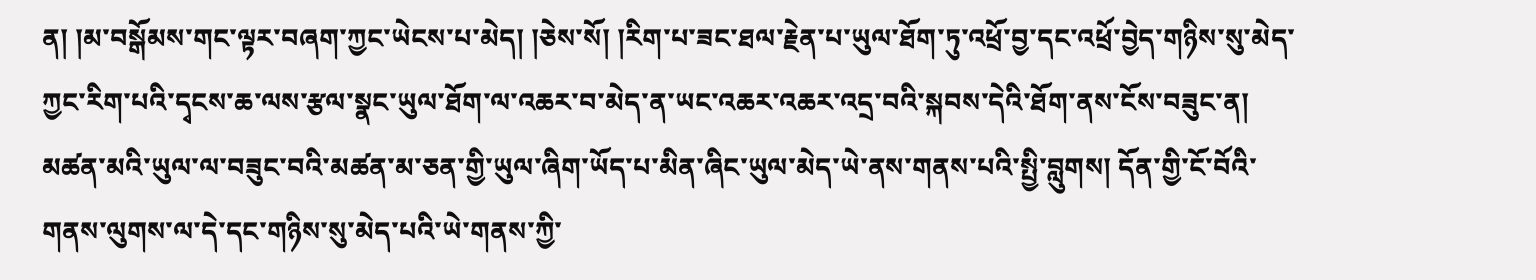ན། །མ་བསྒོམས་གང་ལྟར་བཞག་ཀྱང་ཡེངས་པ་མེད། །ཅེས་སོ། །རིག་པ་ཟང་ཐལ་རྗེན་པ་ཡུལ་ཐོག་ཏུ་འཕྲོ་བྱ་དང་འཕྲོ་བྱེད་གཉིས་སུ་མེད་ཀྱང་རིག་པའི་དྭངས་ཆ་ལས་རྩལ་སྣང་ཡུལ་ཐོག་ལ་འཆར་བ་མེད་ན་ཡང་འཆར་འཆར་འདྲ་བའི་སྐབས་དེའི་ཐོག་ནས་ངོས་བཟུང་ན། མཚན་མའི་ཡུལ་ལ་བཟུང་བའི་མཚན་མ་ཅན་གྱི་ཡུལ་ཞིག་ཡོད་པ་མིན་ཞིང་ཡུལ་མེད་ཡེ་ནས་གནས་པའི་སྤྱི་བླུགས། དོན་གྱི་ངོ་བོའི་གནས་ལུགས་ལ་དེ་དང་གཉིས་སུ་མེད་པའི་ཡེ་གནས་ཀྱི་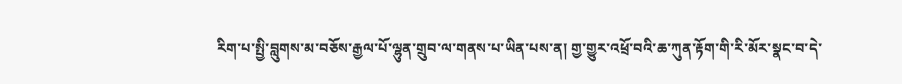རིག་པ་སྤྱི་བླུགས་མ་བཅོས་རྒྱལ་པོ་ལྷུན་གྲུབ་ལ་གནས་པ་ཡིན་པས་ན། གྱ་གྱུར་འཕྲོ་བའི་ཆ་ཀུན་རྟོག་གི་རི་མོར་སྣང་བ་དེ་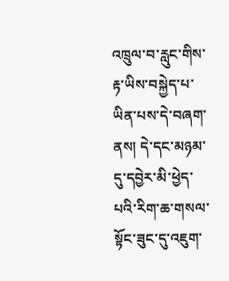འཁྲུལ་བ་རླུང་གིས་རྟ་ཡིས་བསྐྱེད་པ་ཡིན་པས་དེ་བཞག་ནས། དེ་དང་མཉམ་དུ་དབྱེར་མི་ཕྱེད་པའི་རིག་ཆ་གསལ་སྟོང་ཟུང་དུ་འཇུག་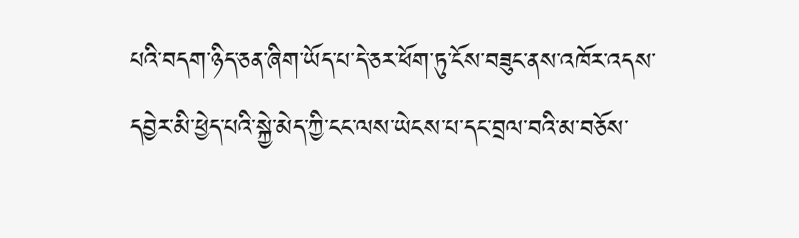པའི་བདག་ཉིད་ཅན་ཞིག་ཡོད་པ་དེ་ཅར་ཕོག་ཏུ་ངོས་བཟུང་ནས་འཁོར་འདས་དབྱེར་མི་ཕྱེད་པའི་སྐྱེ་མེད་ཀྱི་ངང་ལས་ཡེངས་པ་དང་བྲལ་བའི་མ་བཅོས་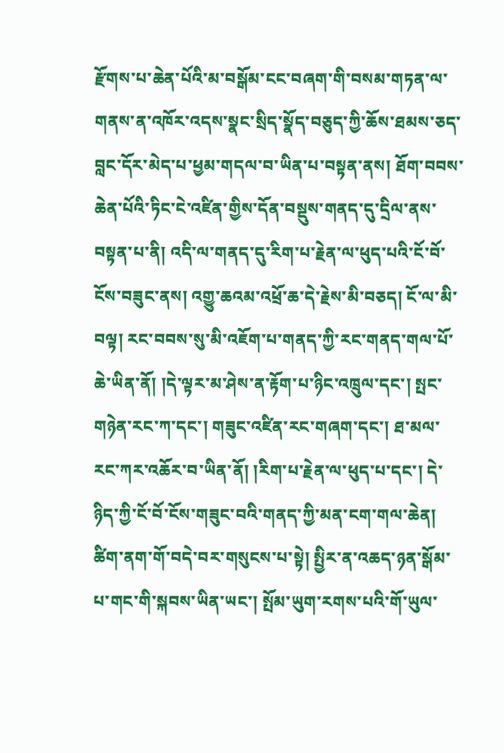རྫོགས་པ་ཆེན་པོའི་མ་བསྒོམ་ངང་བཞག་གི་བསམ་གཏན་ལ་གནས་ན་འཁོར་འདས་སྣང་སྲིད་སྣོད་བཅུད་ཀྱི་ཆོས་ཐམས་ཅད་བླང་དོར་མེད་པ་ཕྱམ་གདལ་བ་ཡིན་པ་བསྟན་ནས། ཐོག་བབས་ཆེན་པོའི་ཏིང་ངེ་འཛིན་གྱིས་དོན་བསྡུས་གནད་དུ་དྲིལ་ནས་བསྟན་པ་ནི། འདི་ལ་གནད་དུ་རིག་པ་རྗེན་ལ་ཕུད་པའི་ངོ་བོ་ངོས་བཟུང་ནས། འགྱུ་ཆའམ་འཕྲོ་ཆ་དེ་རྗེས་མི་བཅད། ངོ་ལ་མི་བལྟ། རང་བབས་སུ་མི་འཇོག་པ་གནད་ཀྱི་རང་གནད་གལ་པོ་ཆེ་ཡིན་ནོ། །དེ་ལྟར་མ་ཤེས་ན་རྟོག་པ་ཉིང་འཁྲུལ་དང་། སྤང་གཉེན་རང་ཀ་དང་། གཟུང་འཛིན་རང་གཞག་དང་། ཐ་མལ་རང་ཀར་འཆོར་བ་ཡིན་ནོ། །རིག་པ་རྗེན་ལ་ཕུད་པ་དང་། དེ་ཉིད་ཀྱི་ངོ་བོ་ངོས་གཟུང་བའི་གནད་ཀྱི་མན་ངག་གལ་ཆེན། ཚིག་ནག་གོ་བདེ་བར་གསུངས་པ་སྟེ། སྤྱིར་ན་འཆད་ཉན་སྒོམ་པ་གང་གི་སྐབས་ཡིན་ཡང་། སྤོམ་ཡུག་རགས་པའི་གོ་ཡུལ་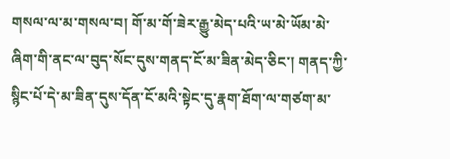གསལ་ལ་མ་གསལ་བ། གོ་མ་གོ་ཟེར་རྒྱུ་མེད་པའི་ཡ་མེ་ཡོམ་མེ་ཞིག་གི་ནང་ལ་བུད་སོང་དུས་གནད་ངོ་མ་ཟིན་མེད་ཅིང་། གནད་ཀྱི་སྙིང་པོ་དེ་མ་ཟིན་དུས་དོན་ངོ་མའི་སྟེང་དུ་རྣག་ཐོག་ལ་གཙག་མ་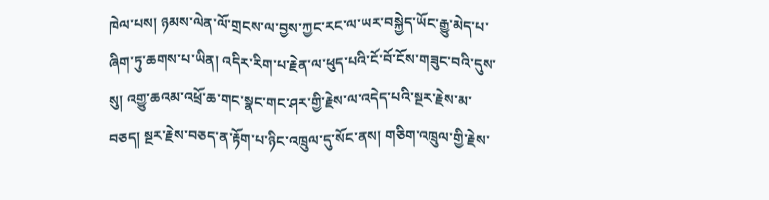ཁེལ་པས། ཉམས་ལེན་ལོ་གྲངས་ལ་བྱས་ཀྱང་རང་ལ་ཡར་བསྐྱེད་ཡོང་རྒྱུ་མེད་པ་ཞིག་ཏུ་ཆགས་པ་ཡིན། འདིར་རིག་པ་རྗེན་ལ་ཕུད་པའི་ངོ་བོ་ངོས་གཟུང་བའི་དུས་སུ། འགྱུ་ཆའམ་འཕྲོ་ཆ་གང་སྣང་གང་ཤར་གྱི་རྗེས་ལ་འདེད་པའི་སྔར་རྗེས་མ་བཅད། སྔར་རྗེས་བཅད་ན་རྟོག་པ་ཉིང་འཁྲུལ་དུ་སོང་ནས། གཅིག་འཁྲུལ་གྱི་རྗེས་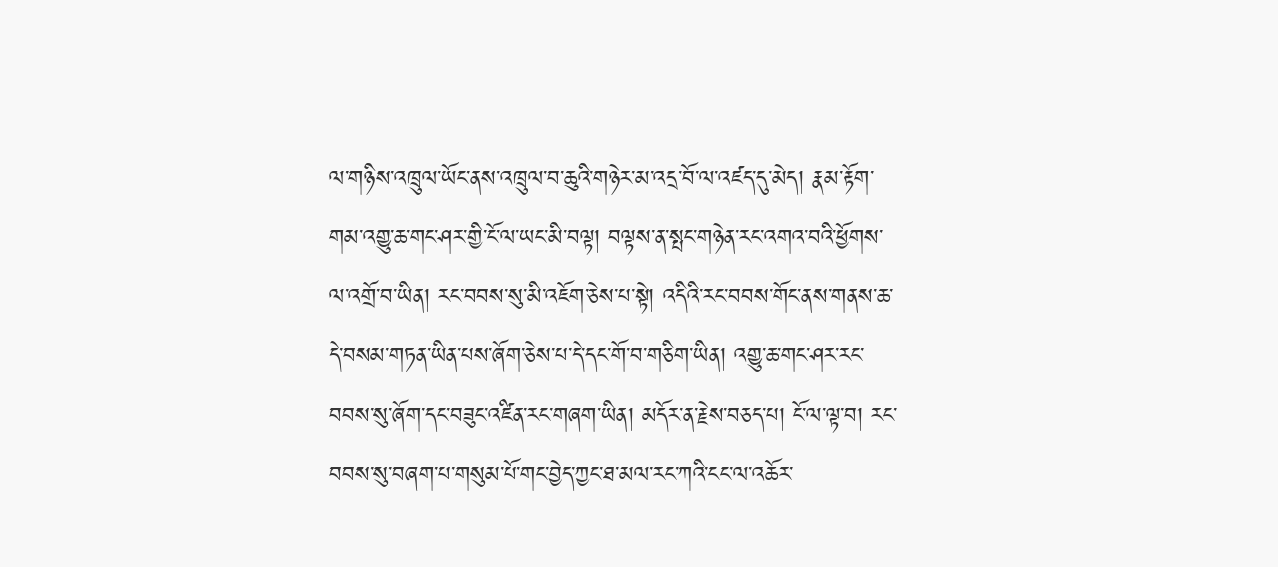ལ་གཉིས་འཁྲུལ་ཡོང་ནས་འཁྲུལ་བ་ཆུའི་གཉེར་མ་འདྲ་བོ་ལ་འཛད་དུ་མེད། རྣམ་རྟོག་གམ་འགྱུ་ཆ་གང་ཤར་གྱི་ངོ་ལ་ཡང་མི་བལྟ། བལྟས་ན་སྤང་གཉེན་རང་འགའ་བའི་ཕྱོགས་ལ་འགྲོ་བ་ཡིན། རང་བབས་སུ་མི་འཇོག་ཅེས་པ་སྟེ། འདིའི་རང་བབས་གོང་ནས་གནས་ཆ་དེ་བསམ་གཏན་ཡིན་པས་ཞོག་ཅེས་པ་དེ་དང་གོ་བ་གཅིག་ཡིན། འགྱུ་ཆ་གང་ཤར་རང་བབས་སུ་ཞོག་དང་བཟུང་འཛིན་རང་གཞག་ཡིན། མདོར་ན་རྗེས་བཅད་པ། ངོ་ལ་ལྟ་བ། རང་བབས་སུ་བཞག་པ་གསུམ་པོ་གང་བྱེད་ཀྱང་ཐ་མལ་རང་ཀའི་ངང་ལ་འཆོར་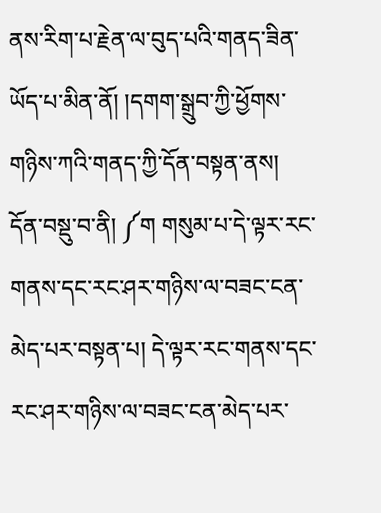ནས་རིག་པ་རྗེན་ལ་བུད་པའི་གནད་ཟིན་ཡོད་པ་མིན་ནོ། །དགག་སྒྲུབ་ཀྱི་ཕྱོགས་གཉིས་ཀའི་གནད་ཀྱི་དོན་བསྟན་ནས། དོན་བསྡུ་བ་ནི། ༼ག གསུམ་པ་དེ་ལྟར་རང་གནས་དང་རང་ཤར་གཉིས་ལ་བཟང་ངན་མེད་པར་བསྟན་པ། དེ་ལྟར་རང་གནས་དང་རང་ཤར་གཉིས་ལ་བཟང་ངན་མེད་པར་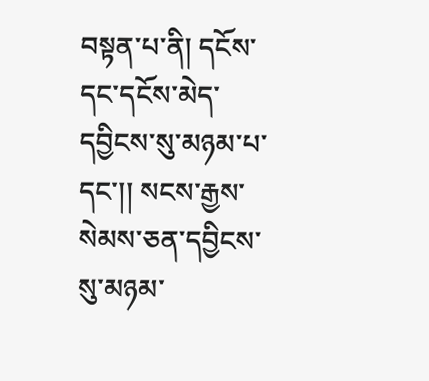བསྟན་པ་ནི། དངོས་དང་དངོས་མེད་དབྱིངས་སུ་མཉམ་པ་དང་།། སངས་རྒྱས་སེམས་ཅན་དབྱིངས་སུ་མཉམ་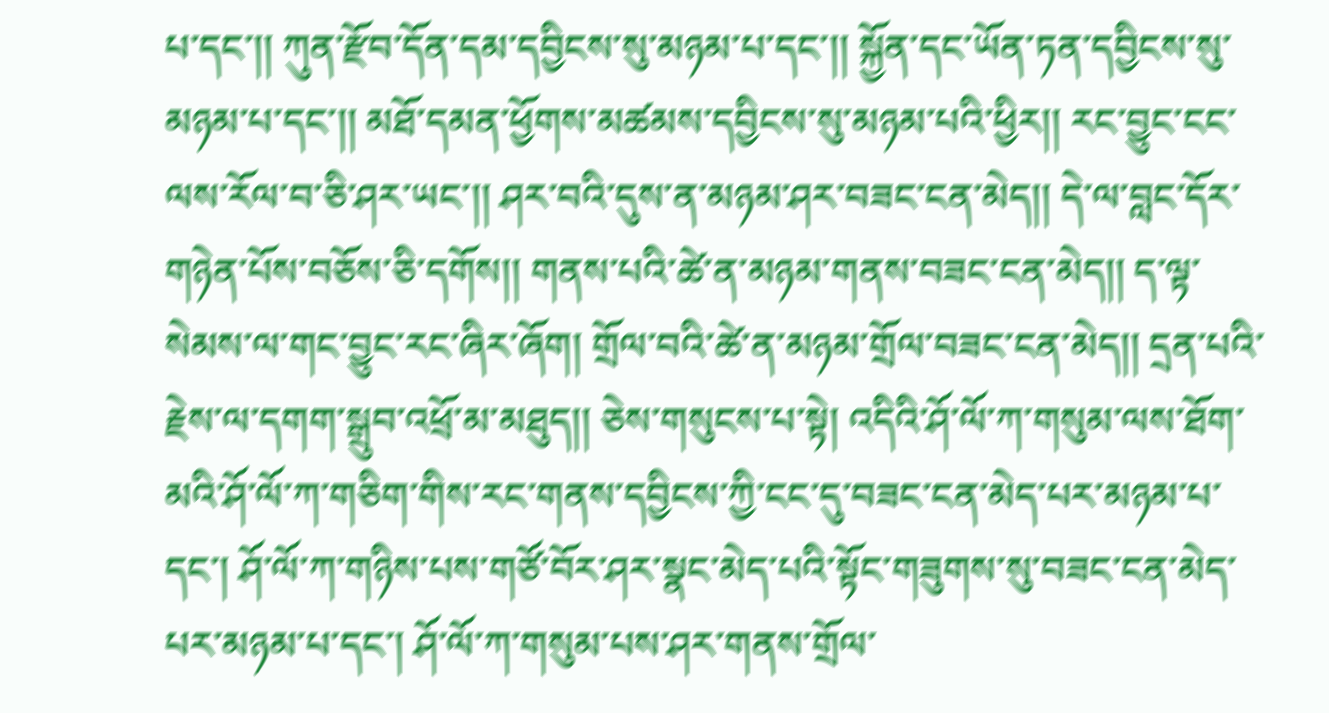པ་དང་།། ཀུན་རྫོབ་དོན་དམ་དབྱིངས་སུ་མཉམ་པ་དང་།། སྐྱོན་དང་ཡོན་ཏན་དབྱིངས་སུ་མཉམ་པ་དང་།། མཐོ་དམན་ཕྱོགས་མཚམས་དབྱིངས་སུ་མཉམ་པའི་ཕྱིར།། རང་བྱུང་ངང་ལས་རོལ་བ་ཅི་ཤར་ཡང་།། ཤར་བའི་དུས་ན་མཉམ་ཤར་བཟང་ངན་མེད།། དེ་ལ་བླང་དོར་གཉེན་པོས་བཅོས་ཅི་དགོས།། གནས་པའི་ཚེ་ན་མཉམ་གནས་བཟང་ངན་མེད།། ད་ལྟ་སེམས་ལ་གང་བྱུང་རང་ཞིར་ཞོག། གྲོལ་བའི་ཚེ་ན་མཉམ་གྲོལ་བཟང་ངན་མེད།། དྲན་པའི་རྗེས་ལ་དགག་སྒྲུབ་འཕྲོ་མ་མཐུད།། ཅེས་གསུངས་པ་སྟེ། འདིའི་ཤོ་ལོ་ཀ་གསུམ་ལས་ཐོག་མའི་ཤོ་ལོ་ཀ་གཅིག་གིས་རང་གནས་དབྱིངས་ཀྱི་ངང་དུ་བཟང་ངན་མེད་པར་མཉམ་པ་དང་། ཤོ་ལོ་ཀ་གཉིས་པས་གཙོ་བོར་ཤར་སྣང་མེད་པའི་སྟོང་གཟུགས་སུ་བཟང་ངན་མེད་པར་མཉམ་པ་དང་། ཤོ་ལོ་ཀ་གསུམ་པས་ཤར་གནས་གྲོལ་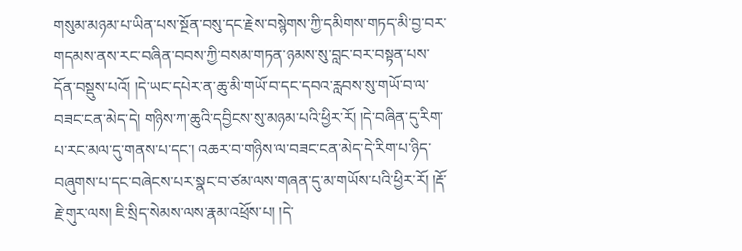གསུམ་མཉམ་པ་ཡིན་པས་སྔོན་བསུ་དང་རྗེས་བསྙེགས་ཀྱི་དམིགས་གཏད་མི་བྱ་བར་གདམས་ནས་རང་བཞིན་བབས་ཀྱི་བསམ་གཏན་ཉམས་སུ་བླང་བར་བསྟན་པས་དོན་བསྡུས་པའོ། །དེ་ཡང་དཔེར་ན་ཆུ་མི་གཡོ་བ་དང་དབའ་རླབས་སུ་གཡོ་བ་ལ་བཟང་ངན་མེད་དེ། གཉིས་ཀ་ཆུའི་དབྱིངས་སུ་མཉམ་པའི་ཕྱིར་རོ། །དེ་བཞིན་དུ་རིག་པ་རང་མལ་དུ་གནས་པ་དང་། འཆར་བ་གཉིས་ལ་བཟང་ངན་མེད་དེ་རིག་པ་ཉིད་བཞུགས་པ་དང་བཞེངས་པར་སྣང་བ་ཙམ་ལས་གཞན་དུ་མ་གཡོས་པའི་ཕྱིར་རོ། །རྡོ་རྗེ་གུར་ལས། ཇི་སྲིད་སེམས་ལས་རྣམ་འཕྲོས་པ། །དེ་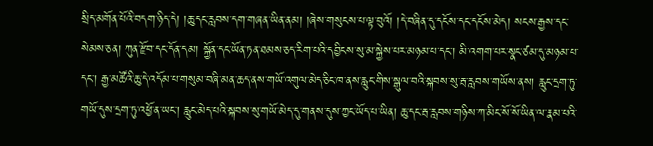སྲིད་མགོན་པོའི་བདག་ཉིད་དེ། །ཆུ་དང་རླབས་དག་གཞན་ཡིན་ནམ། །ཞེས་གསུངས་པ་ལྟ་བུའོ། །དེ་བཞིན་དུ་དངོས་དང་དངོས་མེད། སངས་རྒྱས་དང་སེམས་ཅན། ཀུན་རྫོབ་དང་དོན་དམ། སྐྱོན་དང་ཡོན་ཏན་ཐམས་ཅད་རིག་པའི་དབྱིངས་སུ་མ་སྐྱེས་པར་མཉམ་པ་དང་། མི་འགག་པར་སྣང་ཙམ་དུ་མཉམ་པ་དང་། རྒྱ་མཚོའི་ཆུ་དེ་འདོམ་པ་གསུམ་བཞི་མན་ཆད་ནས་གཡོ་འགུལ་མེད་ཅིང་ཁ་ནས་རླུང་གིས་སྒུལ་བའི་སྐབས་སུ་རྦ་རླབས་གཡོས་ནས། རླུང་དྲག་ཏུ་གཡོ་དུས་དྲག་ཏུ་འཕྱོ་ན་ཡང་། རླུང་མེད་པའི་སྐབས་སུ་གཡོ་མེད་དུ་གནས་དུས་ཀྱང་ཡོད་པ་ཡིན། ཆུ་དང་རྦ་རླབས་གཉིས་ཀ་མིང་སོ་སོ་ཡིན་ལ་རྣམ་པའི་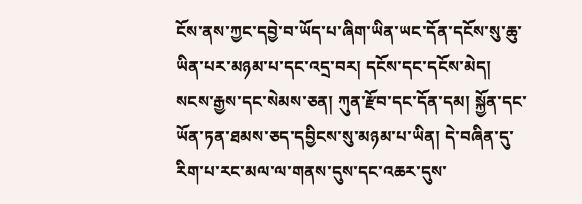ངོས་ནས་ཀྱང་དབྱེ་བ་ཡོད་པ་ཞིག་ཡིན་ཡང་དོན་དངོས་སུ་ཆུ་ཡིན་པར་མཉམ་པ་དང་འདྲ་བར། དངོས་དང་དངོས་མེད། སངས་རྒྱས་དང་སེམས་ཅན། ཀུན་རྫོབ་དང་དོན་དམ། སྐྱོན་དང་ཡོན་ཏན་ཐམས་ཅད་དབྱིངས་སུ་མཉམ་པ་ཡིན། དེ་བཞིན་དུ་རིག་པ་རང་མལ་ལ་གནས་དུས་དང་འཆར་དུས་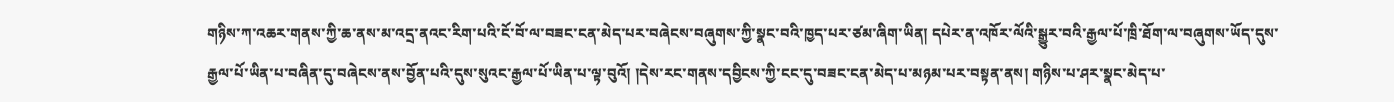གཉིས་ཀ་འཆར་གནས་ཀྱི་ཆ་ནས་མ་འདྲ་ནའང་རིག་པའི་ངོ་བོ་ལ་བཟང་ངན་མེད་པར་བཞེངས་བཞུགས་ཀྱི་སྣང་བའི་ཁྱད་པར་ཙམ་ཞིག་ཡིན། དཔེར་ན་འཁོར་ལོའི་སྒྱུར་བའི་རྒྱལ་པོ་ཁྲི་ཐོག་ལ་བཞུགས་ཡོད་དུས་རྒྱལ་པོ་ཡིན་པ་བཞིན་དུ་བཞེངས་ནས་བྱོན་པའི་དུས་སུའང་རྒྱལ་པོ་ཡིན་པ་ལྟ་བུའོ། །དེས་རང་གནས་དབྱིངས་ཀྱི་ངང་དུ་བཟང་ངན་མེད་པ་མཉམ་པར་བསྟན་ནས། གཉིས་པ་ཤར་སྣང་མེད་པ་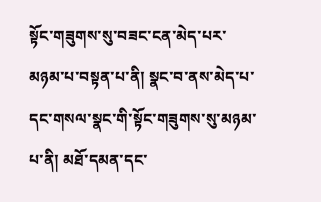སྟོང་གཟུགས་སུ་བཟང་ངན་མེད་པར་མཉམ་པ་བསྟན་པ་ནི། སྣང་བ་ནས་མེད་པ་དང་གསལ་སྣང་གི་སྟོང་གཟུགས་སུ་མཉམ་པ་ནི། མཐོ་དམན་དང་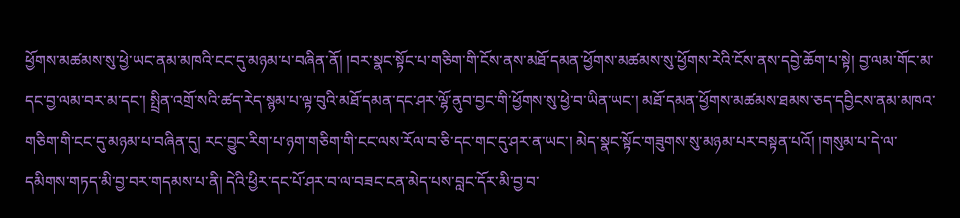ཕྱོགས་མཚམས་སུ་ཕྱེ་ཡང་ནམ་མཁའི་ངང་དུ་མཉམ་པ་བཞིན་ནོ། །བར་སྣང་སྟོང་པ་གཅིག་གི་ངོས་ནས་མཐོ་དམན་ཕྱོགས་མཚམས་སུ་ཕྱོགས་རེའི་ངོས་ནས་དབྱེ་ཆོག་པ་སྟེ། བྱ་ལམ་གོང་མ་དང་བྱ་ལམ་བར་མ་དང་། སྤྲིན་འགྲོ་སའི་ཚད་རེད་སྙམ་པ་ལྟ་བུའི་མཐོ་དམན་དང་ཤར་ལྷོ་ནུབ་བྱང་གི་ཕྱོགས་སུ་ཕྱེ་བ་ཡིན་ཡང་། མཐོ་དམན་ཕྱོགས་མཚམས་ཐམས་ཅད་དབྱིངས་ནམ་མཁའ་གཅིག་གི་ངང་དུ་མཉམ་པ་བཞིན་དུ། རང་བྱུང་རིག་པ་ཉག་གཅིག་གི་ངང་ལས་རོལ་བ་ཅི་དང་གང་དུ་ཤར་ན་ཡང་། མེད་སྣང་སྟོང་གཟུགས་སུ་མཉམ་པར་བསྟན་པའོ། །གསུམ་པ་དེ་ལ་དམིགས་གཏད་མི་བྱ་བར་གདམས་པ་ནི། དེའི་ཕྱིར་དང་པོ་ཤར་བ་ལ་བཟང་ངན་མེད་པས་བླང་དོར་མི་བྱ་བ་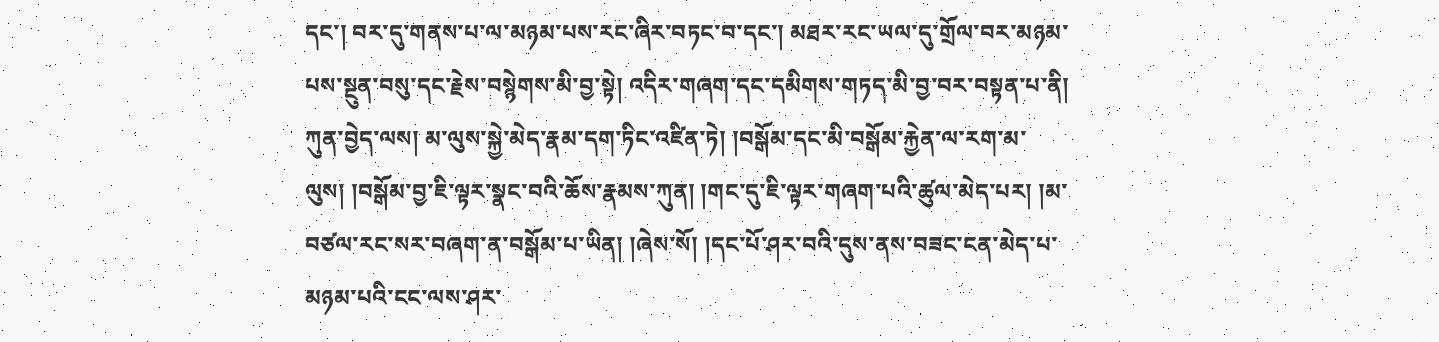དང་། བར་དུ་གནས་པ་ལ་མཉམ་པས་རང་ཞིར་བཏང་བ་དང་། མཐར་རང་ཡལ་དུ་གྲོལ་བར་མཉམ་པས་སྔུན་བསུ་དང་རྗེས་བསྙེགས་མི་བྱ་སྟེ། འདིར་གཞག་དང་དམིགས་གཏད་མི་བྱ་བར་བསྟན་པ་ནི། ཀུན་བྱེད་ལས། མ་ལུས་སྐྱེ་མེད་རྣམ་དག་ཏིང་འཛིན་ཏེ། །བསྒོམ་དང་མི་བསྒོམ་རྐྱེན་ལ་རག་མ་ལུས། །བསྒོམ་བྱ་ཇི་ལྟར་སྣང་བའི་ཆོས་རྣམས་ཀུན། །གང་དུ་ཇི་ལྟར་གཞག་པའི་ཚུལ་མེད་པར། །མ་བཙལ་རང་སར་བཞག་ན་བསྒོམ་པ་ཡིན། །ཞེས་སོ། །དང་པོ་ཤར་བའི་དུས་ནས་བཟང་ངན་མེད་པ་མཉམ་པའི་ངང་ལས་ཤར་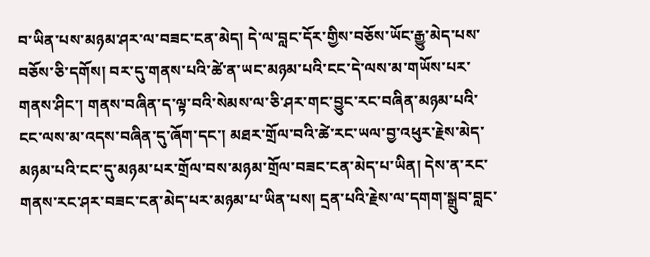བ་ཡིན་པས་མཉམ་ཤར་ལ་བཟང་ངན་མེད། དེ་ལ་བླང་དོར་གྱིས་བཅོས་ཡོང་རྒྱུ་མེད་པས་བཅོས་ཅི་དགོས། བར་དུ་གནས་པའི་ཚེ་ན་ཡང་མཉམ་པའི་ངང་དེ་ལས་མ་གཡོས་པར་གནས་ཤིང་། གནས་བཞིན་ད་ལྟ་བའི་སེམས་ལ་ཅི་ཤར་གང་བྱུང་རང་བཞིན་མཉམ་པའི་ངང་ལས་མ་འདས་བཞིན་དུ་ཞོག་དང་། མཐར་གྲོལ་བའི་ཚེ་རང་ཡལ་བྱ་འཕུར་རྗེས་མེད་མཉམ་པའི་ངང་དུ་མཉམ་པར་གྲོལ་བས་མཉམ་གྲོལ་བཟང་ངན་མེད་པ་ཡིན། དེས་ན་རང་གནས་རང་ཤར་བཟང་ངན་མེད་པར་མཉམ་པ་ཡིན་པས། དྲན་པའི་རྗེས་ལ་དགག་སྒྲུབ་བླང་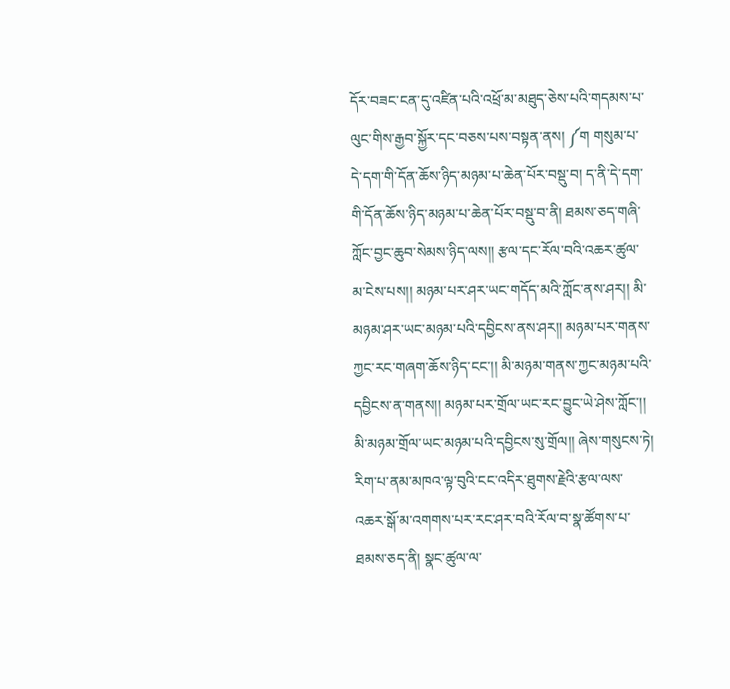དོར་བཟང་ངན་དུ་འཛིན་པའི་འཕྲོ་མ་མཐུད་ཅེས་པའི་གདམས་པ་ལུང་གིས་རྒྱབ་སྐྱོར་དང་བཅས་པས་བསྟན་ནས། ༼ག གསུམ་པ་དེ་དག་གི་དོན་ཆོས་ཉིད་མཉམ་པ་ཆེན་པོར་བསྡུ་བ། ད་ནི་དེ་དག་གི་དོན་ཆོས་ཉིད་མཉམ་པ་ཆེན་པོར་བསྡུ་བ་ནི། ཐམས་ཅད་གཞི་ཀློང་བྱང་ཆུབ་སེམས་ཉིད་ལས།། རྩལ་དང་རོལ་བའི་འཆར་ཚུལ་མ་ངེས་པས།། མཉམ་པར་ཤར་ཡང་གདོད་མའི་ཀློང་ནས་ཤར།། མི་མཉམ་ཤར་ཡང་མཉམ་པའི་དབྱིངས་ནས་ཤར།། མཉམ་པར་གནས་ཀྱང་རང་གཞག་ཆོས་ཉིད་ངང་།། མི་མཉམ་གནས་ཀྱང་མཉམ་པའི་དབྱིངས་ན་གནས།། མཉམ་པར་གྲོལ་ཡང་རང་བྱུང་ཡེ་ཤེས་ཀློང་།། མི་མཉམ་གྲོལ་ཡང་མཉམ་པའི་དབྱིངས་སུ་གྲོལ།། ཞེས་གསུངས་ཏེ། རིག་པ་ནམ་མཁའ་ལྟ་བུའི་ངང་འདིར་ཐུགས་རྗེའི་རྩལ་ལས་འཆར་སྒོ་མ་འགགས་པར་རང་ཤར་བའི་རོལ་བ་སྣ་ཚོགས་པ་ཐམས་ཅད་ནི། སྣང་ཚུལ་ལ་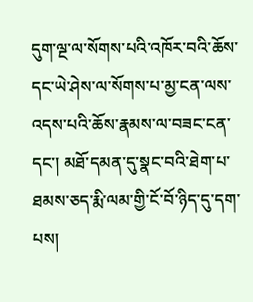དུག་ལྔ་ལ་སོགས་པའི་འཁོར་བའི་ཆོས་དང་ཡེ་ཤེས་ལ་སོགས་པ་མྱ་ངན་ལས་འདས་པའི་ཆོས་རྣམས་ལ་བཟང་ངན་དང་། མཐོ་དམན་དུ་སྣང་བའི་ཐེག་པ་ཐམས་ཅད་རྨི་ལམ་གྱི་ངོ་བོ་ཉིད་དུ་དག་པས།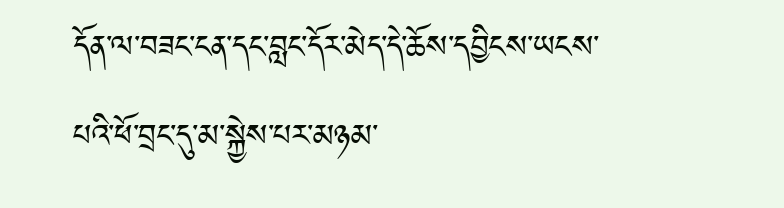དོན་ལ་བཟང་ངན་དང་བླང་དོར་མེད་དེ་ཆོས་དབྱིངས་ཡངས་པའི་ཕོ་བྲང་དུ་མ་སྐྱེས་པར་མཉམ་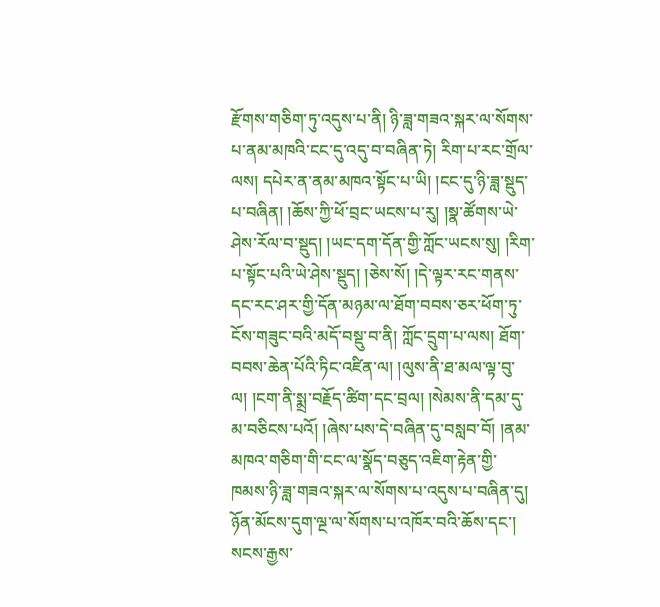རྫོགས་གཅིག་ཏུ་འདུས་པ་ནི། ཉི་ཟླ་གཟའ་སྐར་ལ་སོགས་པ་ནམ་མཁའི་ངང་དུ་འདུ་བ་བཞིན་ཏེ། རིག་པ་རང་གྲོལ་ལས། དཔེར་ན་ནམ་མཁའ་སྟོང་པ་ཡི། །ངང་དུ་ཉི་ཟླ་སྡུད་པ་བཞིན། །ཆོས་ཀྱི་ཕོ་བྲང་ཡངས་པ་རུ། །སྣ་ཚོགས་ཡེ་ཤེས་རོལ་བ་སྡུད། །ཡང་དག་དོན་གྱི་ཀློང་ཡངས་སུ། །རིག་པ་སྟོང་པའི་ཡེ་ཤེས་སྡུད། །ཅེས་སོ། །དེ་ལྟར་རང་གནས་དང་རང་ཤར་གྱི་དོན་མཉམ་ལ་ཐོག་བབས་ཅར་ཕོག་ཏུ་ངོས་གཟུང་བའི་མདོ་བསྡུ་བ་ནི། ཀློང་དྲུག་པ་ལས། ཐོག་བབས་ཆེན་པོའི་ཏིང་འཛིན་ལ། །ལུས་ནི་ཐ་མལ་ལྟ་བུ་ལ། །ངག་ནི་སྨྲ་བརྗོད་ཚིག་དང་བྲལ། །སེམས་ནི་དམ་དུ་མ་བཅིངས་པའོ། །ཞེས་པས་དེ་བཞིན་དུ་བསླབ་བོ། །ནམ་མཁའ་གཅིག་གི་ངང་ལ་སྣོད་བཅུད་འཇིག་རྟེན་གྱི་ཁམས་ཉི་ཟླ་གཟའ་སྐར་ལ་སོགས་པ་འདུས་པ་བཞིན་དུ། ཉོན་མོངས་དུག་ལྔ་ལ་སོགས་པ་འཁོར་བའི་ཆོས་དང་། སངས་རྒྱས་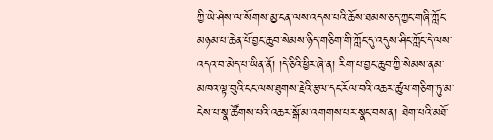ཀྱི་ཡེ་ཤེས་ལ་སོགས་མྱ་ངན་ལས་འདས་པའི་ཆོས་ཐམས་ཅད་ཀྱང་གཞི་ཀློང་མཉམ་པ་ཆེན་པོ་བྱང་ཆུབ་སེམས་ཉིད་གཅིག་གི་ཀློང་དུ་འདུས་ཤིང་ཀློང་དེ་ལས་འདའ་བ་མེད་པ་ཡིན་ནོ། །དེ་ཅིའི་ཕྱིར་ཞེ་ན། རིག་པ་བྱང་ཆུབ་ཀྱི་སེམས་ནམ་མཁའ་ལྟ་བུའི་ངང་ལས་ཐུགས་རྗེའི་རྩལ་དང་རོལ་བའི་འཆར་ཚུལ་གཅིག་ཏུ་མ་ངེས་པ་སྣ་ཚོགས་པའི་འཆར་སྒོ་མ་འགགས་པར་སྣང་བས་ན། ཐེག་པའི་མཐོ་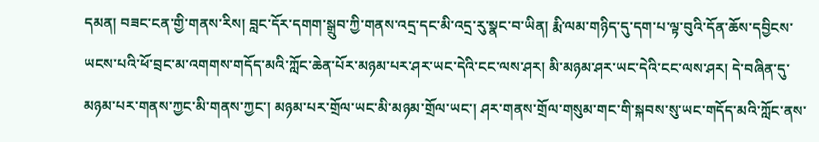དམན། བཟང་ངན་གྱི་གནས་རིས། བླང་དོར་དགག་སྒྲུབ་ཀྱི་གནས་འདྲ་དང་མི་འདྲ་རུ་སྣང་བ་ཡིན། རྨི་ལམ་གཉིད་དུ་དག་པ་ལྟ་བུའི་དོན་ཆོས་དབྱིངས་ཡངས་པའི་ཕོ་བྲང་མ་འགགས་གདོད་མའི་ཀློང་ཆེན་པོར་མཉམ་པར་ཤར་ཡང་དེའི་ངང་ལས་ཤར། མི་མཉམ་ཤར་ཡང་དེའི་ངང་ལས་ཤར། དེ་བཞིན་དུ་མཉམ་པར་གནས་ཀྱང་མི་གནས་ཀྱང་། མཉམ་པར་གྲོལ་ཡང་མི་མཉམ་གྲོལ་ཡང་། ཤར་གནས་གྲོལ་གསུམ་གང་གི་སྐབས་སུ་ཡང་གདོད་མའི་ཀློང་ནས་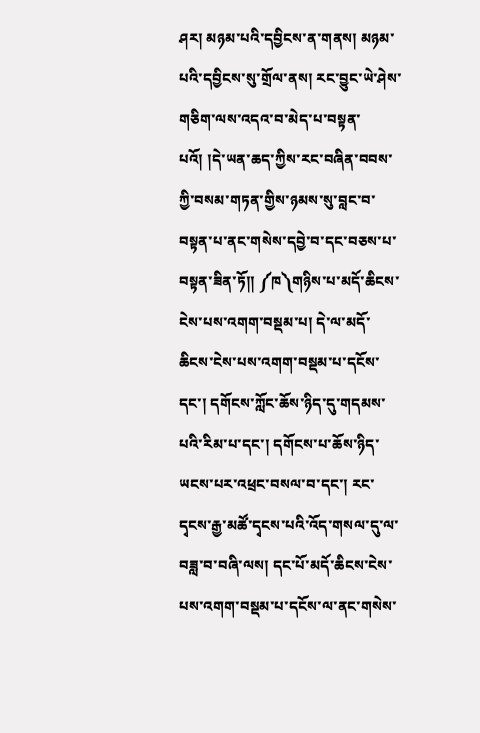ཤར། མཉམ་པའི་དབྱིངས་ན་གནས། མཉམ་པའི་དབྱིངས་སུ་གྲོལ་ནས། རང་བྱུང་ཡེ་ཤེས་གཅིག་ལས་འདའ་བ་མེད་པ་བསྟན་པའོ། །དེ་ཡན་ཆད་ཀྱིས་རང་བཞིན་བབས་ཀྱི་བསམ་གཏན་གྱིས་ཉམས་སུ་བླང་བ་བསྟན་པ་ནང་གསེས་དབྱེ་བ་དང་བཅས་པ་བསྟན་ཟིན་ཏོ།། ༼ཁ༽གཉིས་པ་མདོ་ཆིངས་ངེས་པས་འགག་བསྡམ་པ། དེ་ལ་མདོ་ཆིངས་ངེས་པས་འགག་བསྡམ་པ་དངོས་དང་། དགོངས་ཀློང་ཆོས་ཉིད་དུ་གདམས་པའི་རིམ་པ་དང་། དགོངས་པ་ཆོས་ཉིད་ཡངས་པར་འཕྲང་བསལ་བ་དང་། རང་དྭངས་རྒྱ་མཚོ་དྭངས་པའི་འོད་གསལ་དུ་ལ་བཟླ་བ་བཞི་ལས། དང་པོ་མདོ་ཆིངས་ངེས་པས་འགག་བསྡམ་པ་དངོས་ལ་ནང་གསེས་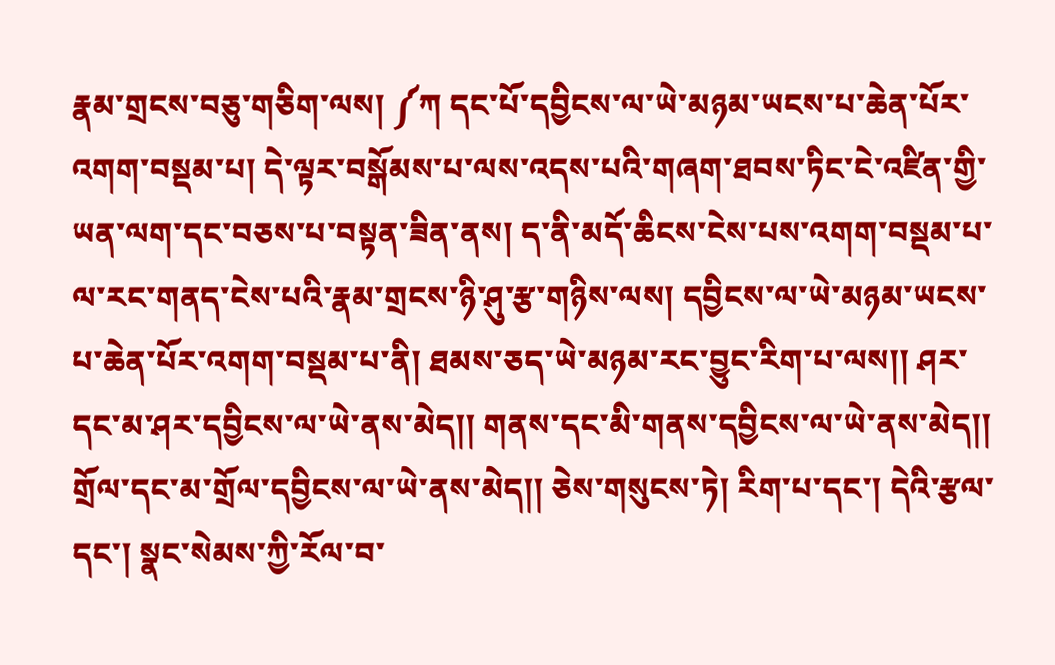རྣམ་གྲངས་བཅུ་གཅིག་ལས། ༼ཀ དང་པོ་དབྱིངས་ལ་ཡེ་མཉམ་ཡངས་པ་ཆེན་པོར་འགག་བསྡམ་པ། དེ་ལྟར་བསྒོམས་པ་ལས་འདས་པའི་གཞག་ཐབས་ཏིང་ངེ་འཛིན་གྱི་ཡན་ལག་དང་བཅས་པ་བསྟན་ཟིན་ནས། ད་ནི་མདོ་ཆིངས་ངེས་པས་འགག་བསྡམ་པ་ལ་རང་གནད་ངེས་པའི་རྣམ་གྲངས་ཉི་ཤུ་རྩ་གཉིས་ལས། དབྱིངས་ལ་ཡེ་མཉམ་ཡངས་པ་ཆེན་པོར་འགག་བསྡམ་པ་ནི། ཐམས་ཅད་ཡེ་མཉམ་རང་བྱུང་རིག་པ་ལས།། ཤར་དང་མ་ཤར་དབྱིངས་ལ་ཡེ་ནས་མེད།། གནས་དང་མི་གནས་དབྱིངས་ལ་ཡེ་ནས་མེད།། གྲོལ་དང་མ་གྲོལ་དབྱིངས་ལ་ཡེ་ནས་མེད།། ཅེས་གསུངས་ཏེ། རིག་པ་དང་། དེའི་རྩལ་དང་། སྣང་སེམས་ཀྱི་རོལ་བ་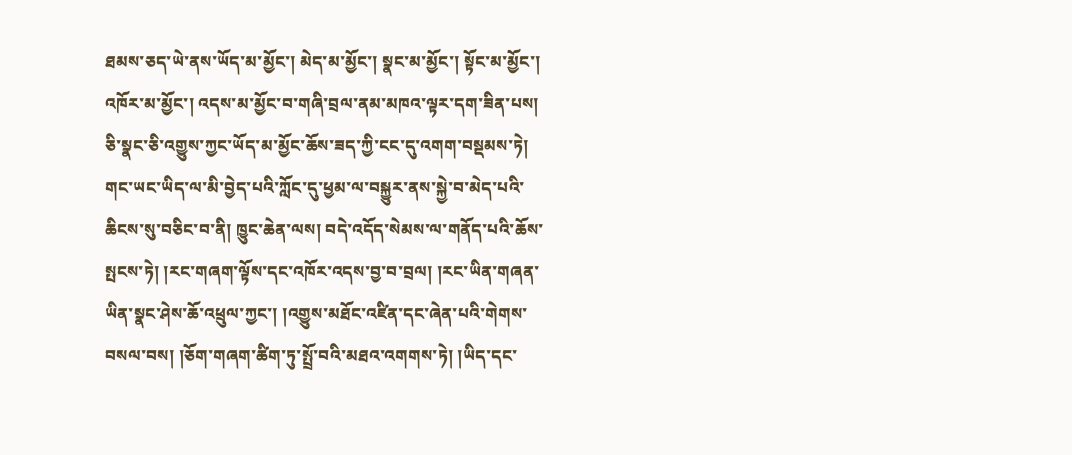ཐམས་ཅད་ཡེ་ནས་ཡོད་མ་མྱོང་། མེད་མ་མྱོང་། སྣང་མ་མྱོང་། སྟོང་མ་མྱོང་། འཁོར་མ་མྱོང་། འདས་མ་མྱོང་བ་གཞི་བྲལ་ནམ་མཁའ་ལྟར་དག་ཟིན་པས། ཅི་སྣང་ཅི་འགྱུས་ཀྱང་ཡོད་མ་མྱོང་ཆོས་ཟད་ཀྱི་ངང་དུ་འགག་བསྡམས་ཏེ། གང་ཡང་ཡིད་ལ་མི་བྱེད་པའི་ཀློང་དུ་ཕྱམ་ལ་བསྐྱུར་ནས་སྐྱེ་བ་མེད་པའི་ཆིངས་སུ་བཅིང་བ་ནི། ཁྱུང་ཆེན་ལས། བདེ་འདོད་སེམས་ལ་གནོད་པའི་ཆོས་སྤངས་ཏེ། །རང་གཞག་ལྟོས་དང་འཁོར་འདས་བྱ་བ་བྲལ། །རང་ཡིན་གཞན་ཡིན་སྣང་ཤེས་ཆོ་འཕྲུལ་ཀྱང་། །འགྱུས་མཐོང་འཛིན་དང་ཞེན་པའི་གེགས་བསལ་བས། །ཅོག་གཞག་ཚིག་ཏུ་སྤྲོ་བའི་མཐའ་འགགས་ཏེ། །ཡིད་དང་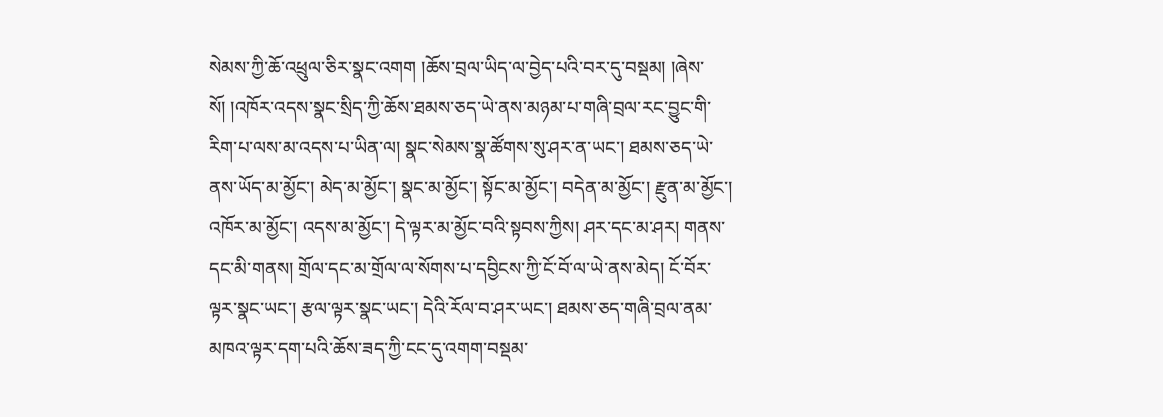སེམས་ཀྱི་ཆོ་འཕྲུལ་ཅིར་སྣང་འགག །ཆོས་བྲལ་ཡིད་ལ་བྱེད་པའི་བར་དུ་བསྡམ། །ཞེས་སོ། །འཁོར་འདས་སྣང་སྲིད་ཀྱི་ཆོས་ཐམས་ཅད་ཡེ་ནས་མཉམ་པ་གཞི་བྲལ་རང་བྱུང་གི་རིག་པ་ལས་མ་འདས་པ་ཡིན་ལ། སྣང་སེམས་སྣ་ཚོགས་སུ་ཤར་ན་ཡང་། ཐམས་ཅད་ཡེ་ནས་ཡོད་མ་མྱོང་། མེད་མ་མྱོང་། སྣང་མ་མྱོང་། སྟོང་མ་མྱོང་། བདེན་མ་མྱོང་། རྫུན་མ་མྱོང་། འཁོར་མ་མྱོང་། འདས་མ་མྱོང་། དེ་ལྟར་མ་མྱོང་བའི་སྟབས་ཀྱིས། ཤར་དང་མ་ཤར། གནས་དང་མི་གནས། གྲོལ་དང་མ་གྲོལ་ལ་སོགས་པ་དབྱིངས་ཀྱི་ངོ་བོ་ལ་ཡེ་ནས་མེད། ངོ་བོར་ལྟར་སྣང་ཡང་། རྩལ་ལྟར་སྣང་ཡང་། དེའི་རོལ་བ་ཤར་ཡང་། ཐམས་ཅད་གཞི་བྲལ་ནམ་མཁའ་ལྟར་དག་པའི་ཆོས་ཟད་ཀྱི་ངང་དུ་འགག་བསྡམ་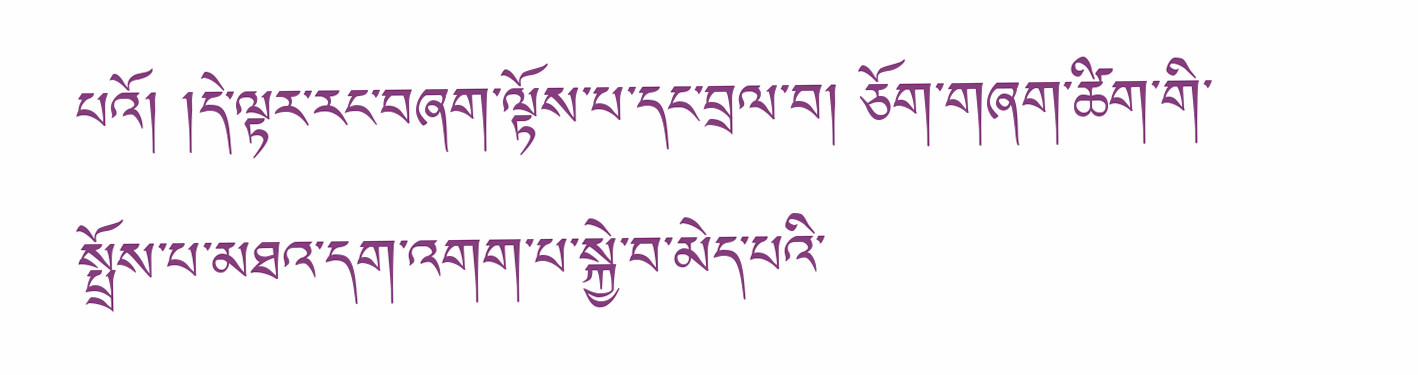པའོ། །དེ་ལྟར་རང་བཞག་ལྟོས་པ་དང་བྲལ་བ། ཅོག་གཞག་ཚིག་གི་སྤྲོས་པ་མཐའ་དག་འགག་པ་སྐྱེ་བ་མེད་པའི་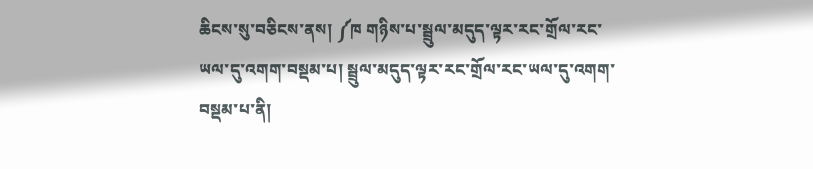ཆིངས་སུ་བཅིངས་ནས། ༼ཁ གཉིས་པ་སྦྲུལ་མདུད་ལྟར་རང་གྲོལ་རང་ཡལ་དུ་འགག་བསྡམ་པ། སྦྲུལ་མདུད་ལྟར་རང་གྲོལ་རང་ཡལ་དུ་འགག་བསྡམ་པ་ནི།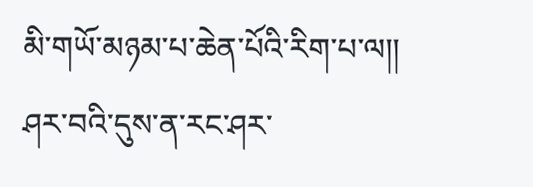མི་གཡོ་མཉམ་པ་ཆེན་པོའི་རིག་པ་ལ།། ཤར་བའི་དུས་ན་རང་ཤར་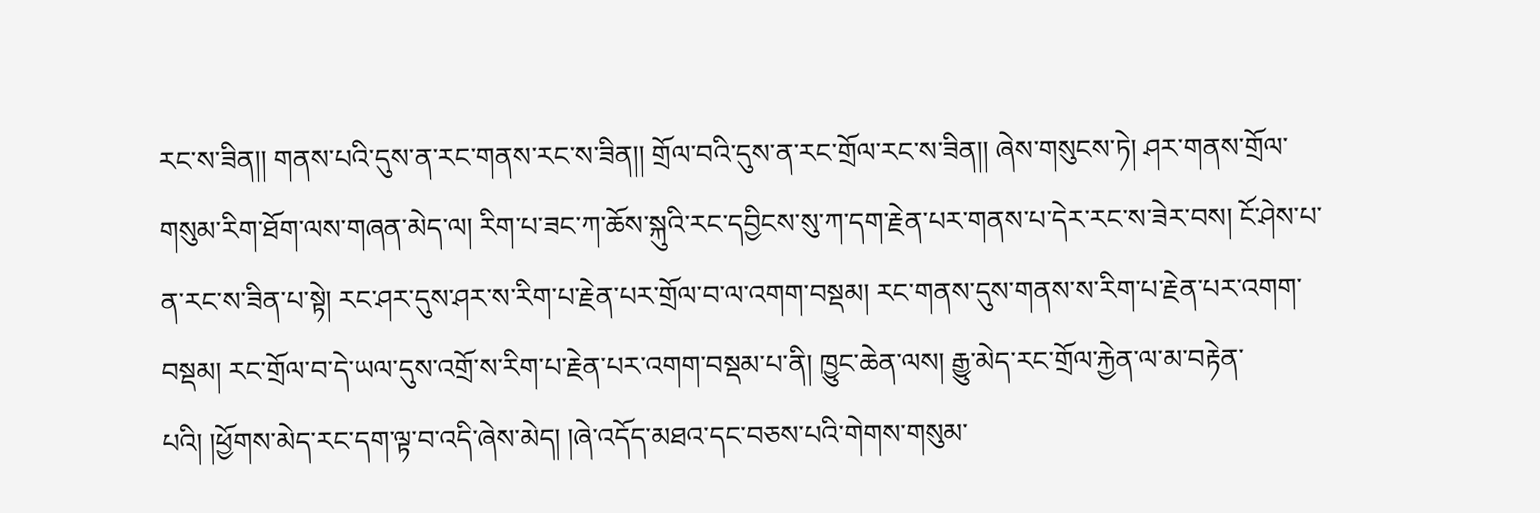རང་ས་ཟིན།། གནས་པའི་དུས་ན་རང་གནས་རང་ས་ཟིན།། གྲོལ་བའི་དུས་ན་རང་གྲོལ་རང་ས་ཟིན།། ཞེས་གསུངས་ཏེ། ཤར་གནས་གྲོལ་གསུམ་རིག་ཐོག་ལས་གཞན་མེད་ལ། རིག་པ་ཟང་ཀ་ཆོས་སྐུའི་རང་དབྱིངས་སུ་ཀ་དག་རྗེན་པར་གནས་པ་དེར་རང་ས་ཟེར་བས། ངོ་ཤེས་པ་ན་རང་ས་ཟིན་པ་སྟེ། རང་ཤར་དུས་ཤར་ས་རིག་པ་རྗེན་པར་གྲོལ་བ་ལ་འགག་བསྡམ། རང་གནས་དུས་གནས་ས་རིག་པ་རྗེན་པར་འགག་བསྡམ། རང་གྲོལ་བ་དེ་ཡལ་དུས་འགྲོ་ས་རིག་པ་རྗེན་པར་འགག་བསྡམ་པ་ནི། ཁྱུང་ཆེན་ལས། རྒྱུ་མེད་རང་གྲོལ་རྐྱེན་ལ་མ་བརྟེན་པའི། །ཕྱོགས་མེད་རང་དག་ལྟ་བ་འདི་ཞེས་མེད། །ཞེ་འདོད་མཐའ་དང་བཅས་པའི་གེགས་གསུམ་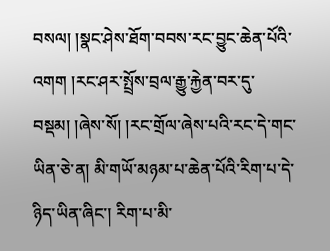བསལ། །སྣང་ཤེས་ཐོག་བབས་རང་བྱུང་ཆེན་པོའི་འགག །རང་ཤར་སྤྲོས་བྲལ་རྒྱུ་རྐྱེན་བར་དུ་བསྡམ། །ཞེས་སོ། །རང་གྲོལ་ཞེས་པའི་རང་དེ་གང་ཡིན་ཅེ་ན། མི་གཡོ་མཉམ་པ་ཆེན་པོའི་རིག་པ་དེ་ཉིད་ཡིན་ཞིང་། རིག་པ་མི་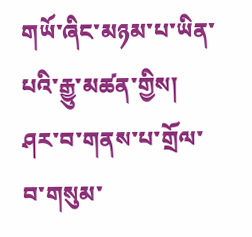གཡོ་ཞིང་མཉམ་པ་ཡིན་པའི་རྒྱུ་མཚན་གྱིས། ཤར་བ་གནས་པ་གྲོལ་བ་གསུམ་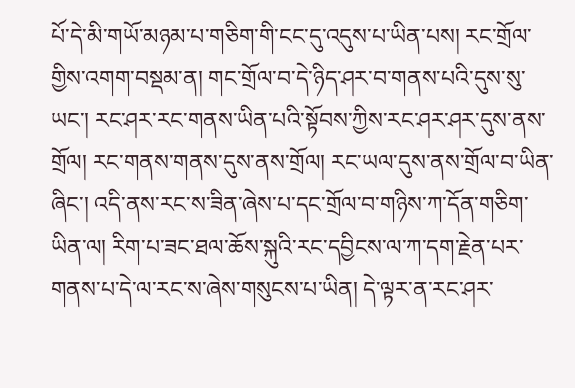པོ་དེ་མི་གཡོ་མཉམ་པ་གཅིག་གི་ངང་དུ་འདུས་པ་ཡིན་པས། རང་གྲོལ་གྱིས་འགག་བསྡམ་ན། གང་གྲོལ་བ་དེ་ཉིད་ཤར་བ་གནས་པའི་དུས་སུ་ཡང་། རང་ཤར་རང་གནས་ཡིན་པའི་སྟོབས་ཀྱིས་རང་ཤར་ཤར་དུས་ནས་གྲོལ། རང་གནས་གནས་དུས་ནས་གྲོལ། རང་ཡལ་དུས་ནས་གྲོལ་བ་ཡིན་ཞིང་། འདི་ནས་རང་ས་ཟིན་ཞེས་པ་དང་གྲོལ་བ་གཉིས་ཀ་དོན་གཅིག་ཡིན་ལ། རིག་པ་ཟང་ཐལ་ཆོས་སྐུའི་རང་དབྱིངས་ལ་ཀ་དག་རྗེན་པར་གནས་པ་དེ་ལ་རང་ས་ཞེས་གསུངས་པ་ཡིན། དེ་ལྟར་ན་རང་ཤར་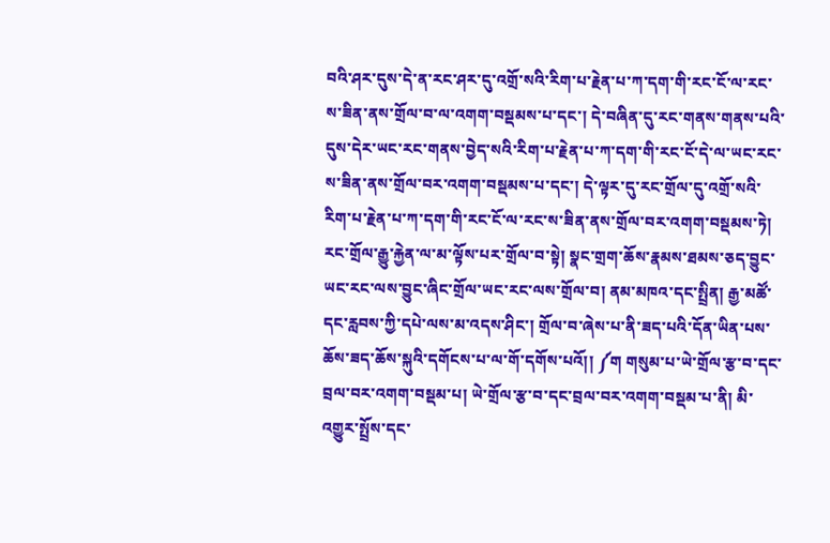བའི་ཤར་དུས་དེ་ན་རང་ཤར་དུ་འགྲོ་སའི་རིག་པ་རྗེན་པ་ཀ་དག་གི་རང་ངོ་ལ་རང་ས་ཟིན་ནས་གྲོལ་བ་ལ་འགག་བསྡམས་པ་དང་། དེ་བཞིན་དུ་རང་གནས་གནས་པའི་དུས་དེར་ཡང་རང་གནས་བྱེད་སའི་རིག་པ་རྗེན་པ་ཀ་དག་གི་རང་ངོ་དེ་ལ་ཡང་རང་ས་ཟིན་ནས་གྲོལ་བར་འགག་བསྡམས་པ་དང་། དེ་ལྟར་དུ་རང་གྲོལ་དུ་འགྲོ་སའི་རིག་པ་རྗེན་པ་ཀ་དག་གི་རང་ངོ་ལ་རང་ས་ཟིན་ནས་གྲོལ་བར་འགག་བསྡམས་ཏེ། རང་གྲོལ་རྒྱུ་རྐྱེན་ལ་མ་ལྟོས་པར་གྲོལ་བ་སྟེ། སྣང་གྲག་ཆོས་རྣམས་ཐམས་ཅད་བྱུང་ཡང་རང་ལས་བྱུང་ཞིང་གྲོལ་ཡང་རང་ལས་གྲོལ་བ། ནམ་མཁའ་དང་སྤྲིན། རྒྱ་མཚོ་དང་རླབས་ཀྱི་དཔེ་ལས་མ་འདས་ཤིང་། གྲོལ་བ་ཞེས་པ་ནི་ཟད་པའི་དོན་ཡིན་པས་ཆོས་ཟད་ཆོས་སྐུའི་དགོངས་པ་ལ་གོ་དགོས་པའོ།། ༼ག གསུམ་པ་ཡེ་གྲོལ་རྩ་བ་དང་བྲལ་བར་འགག་བསྡམ་པ། ཡེ་གྲོལ་རྩ་བ་དང་བྲལ་བར་འགག་བསྡམ་པ་ནི། མི་འགྱུར་སྤྲོས་དང་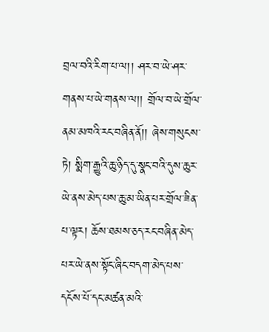བྲལ་བའི་རིག་པ་ལ།། ཤར་བ་ཡེ་ཤར་གནས་པ་ཡེ་གནས་ལ།། གྲོལ་བ་ཡེ་གྲོལ་ནམ་མཁའི་རང་བཞིན་ནོ།། ཞེས་གསུངས་ཏེ། སྨིག་རྒྱུའི་ཆུ་ཉིད་དུ་སྣང་བའི་དུས་ཆུར་ཡེ་ནས་མེད་པས་ཆུ་མ་ཡིན་པར་གྲོལ་ཟིན་པ་ལྟར། ཆོས་ཐམས་ཅད་རང་བཞིན་མེད་པར་ཡེ་ནས་སྟོང་ཞིང་བདག་མེད་པས་དངོས་པོ་དང་མཚན་མའི་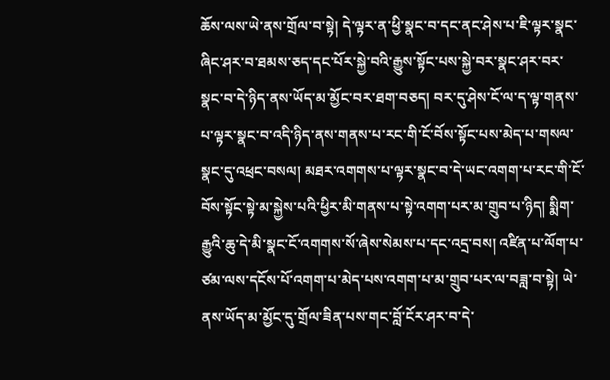ཆོས་ལས་ཡེ་ནས་གྲོལ་བ་སྟེ། དེ་ལྟར་ན་ཕྱི་སྣང་བ་དང་ནང་ཤེས་པ་ཇི་ལྟར་སྣང་ཞིང་ཤར་བ་ཐམས་ཅད་དང་པོར་སྐྱེ་བའི་རྒྱུས་སྟོང་པས་སྐྱེ་བར་སྣང་ཤར་བར་སྣང་བ་དེ་ཉིད་ནས་ཡོད་མ་མྱོང་བར་ཐག་བཅད། བར་དུ་ཤེས་ངོ་ལ་ད་ལྟ་གནས་པ་ལྟར་སྣང་བ་འདི་ཉིད་ནས་གནས་པ་རང་གི་ངོ་བོས་སྟོང་པས་མེད་པ་གསལ་སྣང་དུ་འཕྲང་བསལ། མཐར་འགགས་པ་ལྟར་སྣང་བ་དེ་ཡང་འགག་པ་རང་གི་ངོ་བོས་སྟོང་སྟེ་མ་སྐྱེས་པའི་ཕྱིར་མི་གནས་པ་སྟེ་འགག་པར་མ་གྲུབ་པ་ཉིད། སྨིག་རྒྱུའི་ཆུ་དེ་མི་སྣང་ངོ་འགགས་སོ་ཞེས་སེམས་པ་དང་འདྲ་བས། འཛིན་པ་ལོག་པ་ཙམ་ལས་དངོས་པོ་འགག་པ་མེད་པས་འགག་པ་མ་གྲུབ་པར་ལ་བཟླ་བ་སྟེ། ཡེ་ནས་ཡོད་མ་མྱོང་དུ་གྲོལ་ཟིན་པས་གང་བློ་ངོར་ཤར་བ་དེ་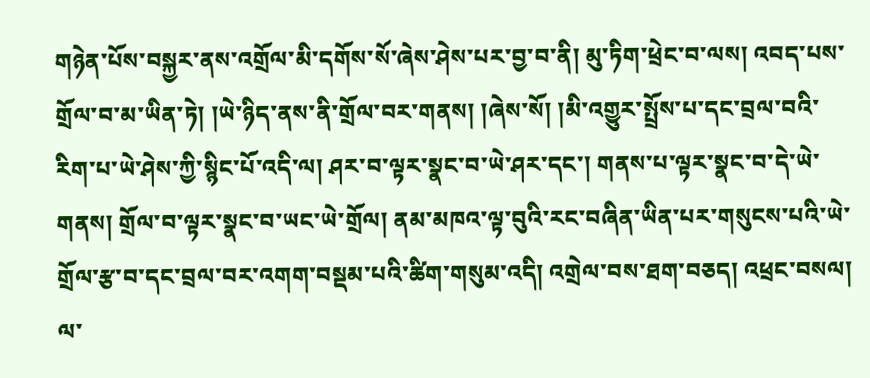གཉེན་པོས་བསྐྱར་ནས་འགྲོལ་མི་དགོས་སོ་ཞེས་ཤེས་པར་བྱ་བ་ནི། མུ་ཏིག་ཕྲེང་བ་ལས། འབད་པས་གྲོལ་བ་མ་ཡིན་ཏེ། །ཡེ་ཉིད་ནས་ནི་གྲོལ་བར་གནས། །ཞེས་སོ། །མི་འགྱུར་སྤྲོས་པ་དང་བྲལ་བའི་རིག་པ་ཡེ་ཤེས་ཀྱི་སྙིང་པོ་འདི་ལ། ཤར་བ་ལྟར་སྣང་བ་ཡེ་ཤར་དང་། གནས་པ་ལྟར་སྣང་བ་དེ་ཡེ་གནས། གྲོལ་བ་ལྟར་སྣང་བ་ཡང་ཡེ་གྲོལ། ནམ་མཁའ་ལྟ་བུའི་རང་བཞིན་ཡིན་པར་གསུངས་པའི་ཡེ་གྲོལ་རྩ་བ་དང་བྲལ་བར་འགག་བསྡམ་པའི་ཚིག་གསུམ་འདི། འགྲེལ་བས་ཐག་བཅད། འཕྲང་བསལ། ལ་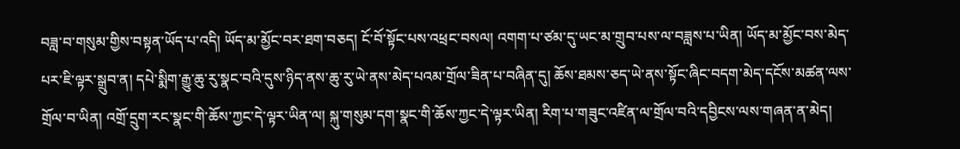བཟླ་བ་གསུམ་གྱིས་བསྟན་ཡོད་པ་འདི། ཡོད་མ་མྱོང་བར་ཐག་བཅད། ངོ་བོ་སྟོང་པས་འཕྲང་བསལ། འགག་པ་ཙམ་དུ་ཡང་མ་གྲུབ་པས་ལ་བཟླས་པ་ཡིན། ཡོད་མ་མྱོང་བས་མེད་པར་ཇི་ལྟར་སྒྲུབ་ན། དཔེ་སྨིག་རྒྱུ་ཆུ་རུ་སྣང་བའི་དུས་ཉིད་ནས་ཆུ་རུ་ཡེ་ནས་མེད་པའམ་གྲོལ་ཟིན་པ་བཞིན་དུ། ཆོས་ཐམས་ཅད་ཡེ་ནས་སྟོང་ཞིང་བདག་མེད་དངོས་མཚན་ལས་གྲོལ་བ་ཡིན། འགྲོ་དྲུག་རང་སྣང་གི་ཆོས་ཀྱང་དེ་ལྟར་ཡིན་ལ། སྐུ་གསུམ་དག་སྣང་གི་ཆོས་ཀྱང་དེ་ལྟར་ཡིན། རིག་པ་གཟུང་འཛིན་ལ་གྲོལ་བའི་དབྱིངས་ལས་གཞན་ན་མེད།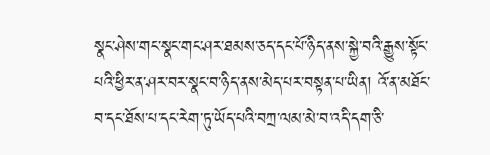སྣང་ཤེས་གང་སྣང་གང་ཤར་ཐམས་ཅད་དང་པོ་ཉིད་ནས་སྐྱེ་བའི་རྒྱུས་སྟོང་པའི་ཕྱིར་ན་ཤར་བར་སྣང་བ་ཉིད་ནས་མེད་པར་བསྟན་པ་ཡིན། འོ་ན་མཐོང་བ་དང་ཐོས་པ་དང་རེག་ཏུ་ཡོད་པའི་བཀྲ་ལམ་མེ་བ་འདི་དག་ཅི་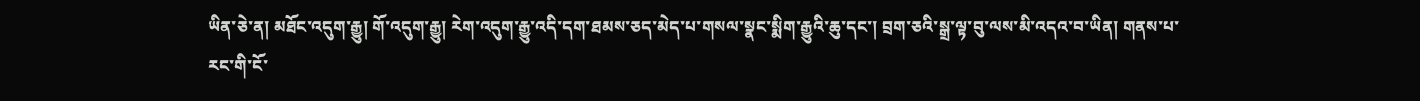ཡིན་ཅེ་ན། མཐོང་འདུག་རྒྱུ། གོ་འདུག་རྒྱུ། རེག་འདུག་རྒྱུ་འདི་དག་ཐམས་ཅད་མེད་པ་གསལ་སྣང་སྨིག་རྒྱུའི་ཆུ་དང་། བྲག་ཅའི་སྒྲ་ལྟ་བུ་ལས་མི་འདའ་བ་ཡིན། གནས་པ་རང་གི་ངོ་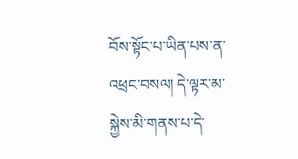བོས་སྟོང་པ་ཡིན་པས་ན་འཕྲང་བསལ། དེ་ལྟར་མ་སྐྱེས་མི་གནས་པ་དེ་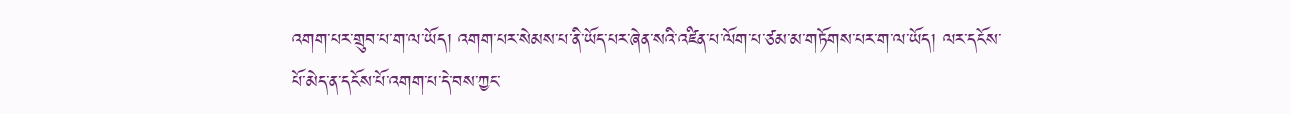འགག་པར་གྲུབ་པ་ག་ལ་ཡོད། འགག་པར་སེམས་པ་ནི་ཡོད་པར་ཞེན་སའི་འཛིན་པ་ལོག་པ་ཙམ་མ་གཏོགས་པར་ག་ལ་ཡོད། ལར་དངོས་པོ་མེད་ན་དངོས་པོ་འགག་པ་དེ་བས་ཀྱང་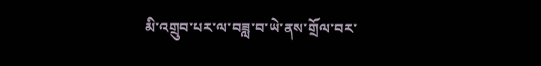མི་འགྲུབ་པར་ལ་བཟླ་བ་ཡེ་ནས་གྲོལ་བར་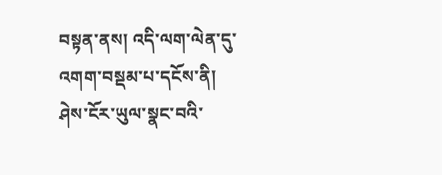བསྟན་ནས། འདི་ལག་ལེན་དུ་འགག་བསྡམ་པ་དངོས་ནི། ཤེས་ངོར་ཡུལ་སྣང་བའི་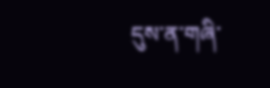དུས་ན་གཞི་